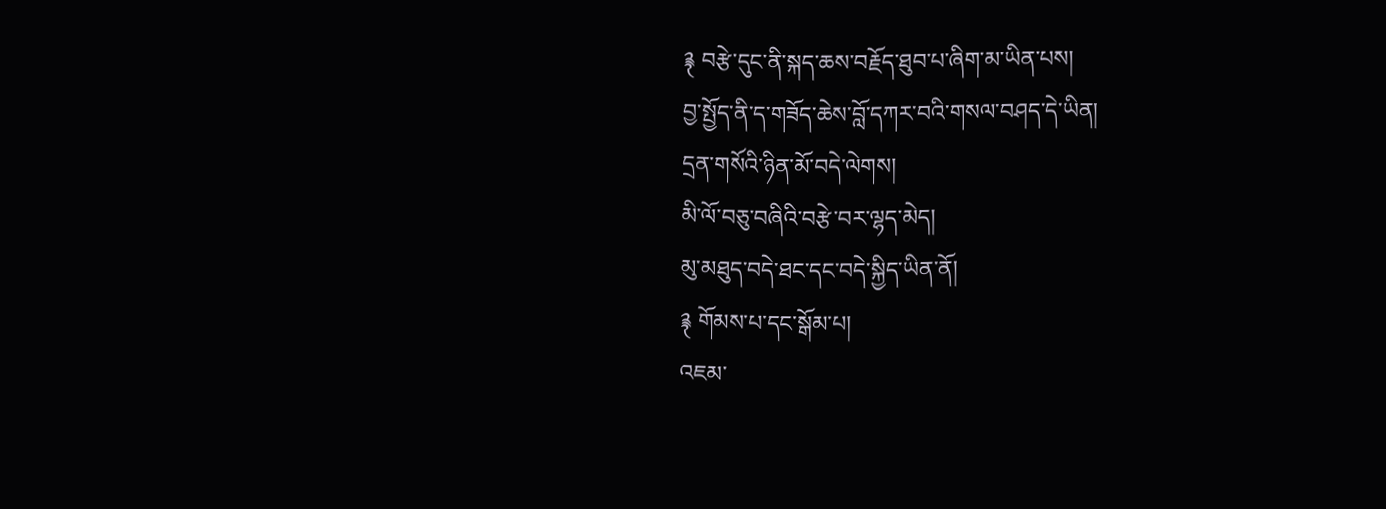࿑ བརྩེ་དུང་ནི་སྐད་ཆས་བརྗོད་ཐུབ་པ་ཞིག་མ་ཡིན་པས།
བྱ་སྤྱོད་ནི་ད་གཟོད་ཆེས་བློ་དཀར་བའི་གསལ་བཤད་དེ་ཡིན།
དྲན་གསོའི་ཉིན་མོ་བདེ་ལེགས།
མི་ལོ་བཅུ་བཞིའི་བརྩེ་བར་ལྷད་མེད།
མུ་མཐུད་བདེ་ཐང་དང་བདེ་སྐྱིད་ཡིན་ནོ།
࿑ གོམས་པ་དང་སྒོམ་པ།
འཇམ་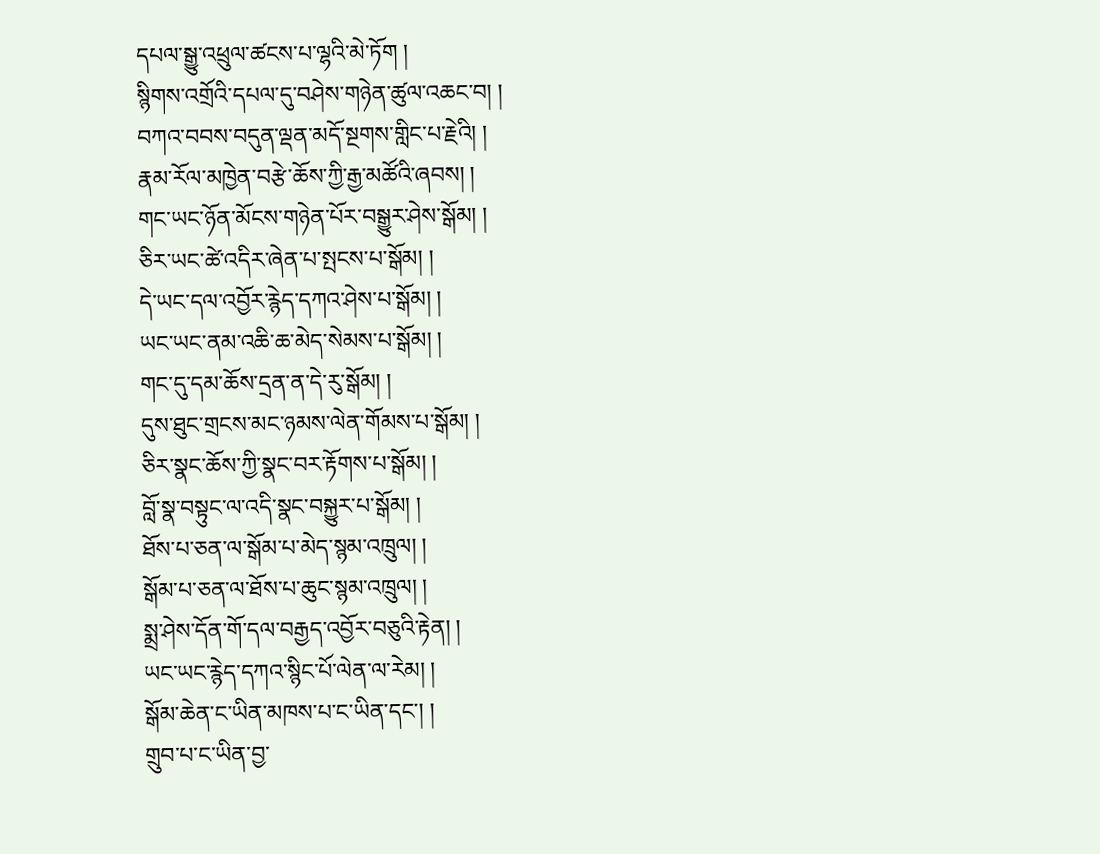དཔལ་སྒྱུ་འཕྲུལ་ཚངས་པ་ལྷའི་མེ་ཏོག །
སྙིགས་འགྲོའི་དཔལ་དུ་བཤེས་གཉེན་ཚུལ་འཆང་བ། །
བཀའ་བབས་བདུན་ལྡན་མདོ་སྔགས་གླིང་པ་རྗེའི། །
རྣམ་རོལ་མཁྱེན་བརྩེ་ཆོས་ཀྱི་རྒྱ་མཚོའི་ཞབས། །
གང་ཡང་ཉོན་མོངས་གཉེན་པོར་བསྒྱུར་ཤེས་སྒོམ། །
ཅིར་ཡང་ཚེ་འདིར་ཞེན་པ་སྤངས་པ་སྒོམ། །
དེ་ཡང་དལ་འབྱོར་རྙེད་དཀའ་ཤེས་པ་སྒོམ། །
ཡང་ཡང་ནམ་འཆི་ཆ་མེད་སེམས་པ་སྒོམ། །
གང་དུ་དམ་ཆོས་དྲན་ན་དེ་རུ་སྒོམ། །
དུས་ཐུང་གྲངས་མང་ཉམས་ལེན་གོམས་པ་སྒོམ། །
ཅིར་སྣང་ཆོས་ཀྱི་སྣང་བར་རྟོགས་པ་སྒོམ། །
བློ་སྣ་བསྟུང་ལ་འདི་སྣང་བསྐྱུར་པ་སྒོམ། །
ཐོས་པ་ཅན་ལ་སྒོམ་པ་མེད་སྙམ་འཁྲུལ། །
སྒོམ་པ་ཅན་ལ་ཐོས་པ་ཆུང་སྙམ་འཁྲུལ། །
སྨྲ་ཤེས་དོན་གོ་དལ་བརྒྱད་འབྱོར་བཅུའི་རྟེན། །
ཡང་ཡང་རྙེད་དཀའ་སྙིང་པོ་ལེན་ལ་རེམ། །
སྒོམ་ཆེན་ང་ཡིན་མཁས་པ་ང་ཡིན་དང་། །
གྲུབ་པ་ང་ཡིན་བྱ་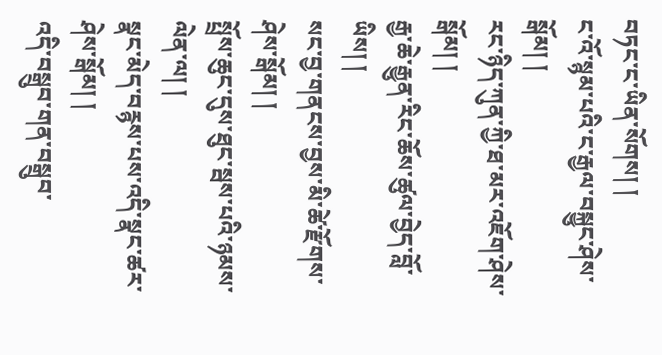བཏང་ང་ཡིན་སོགས། །
ང་འོ་སྙམ་པའི་ང་རྒྱལ་བསྐྱུང་ཤེས་སྒོམ། །
རང་ཉིད་ཀུན་ཀྱི་ཐ་མར་འཇོག་ཤེས་སྒོམ། །
རྒྱ་ཆེ་རྒྱུན་རིང་ཆོས་ཚུལ་བྱེད་བློ་ཡིས། །
སང་བྱ་གནངས་བྱས་མི་ཚེ་རྫོགས་ཤེས་སྒོམ། །
སྤྲོས་ཆུང་དུས་ཐུང་སྦས་པའི་ཉམས་ལེན་ལ། །
སྣང་མེད་བརྙས་པས་འདི་སྣང་ཚར་ཤེས་སྒོམ། །
འདི་བསྒྲུབ་གན་བསྒྲུབ་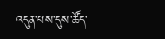འདུན་པས་དུས་ཚོད་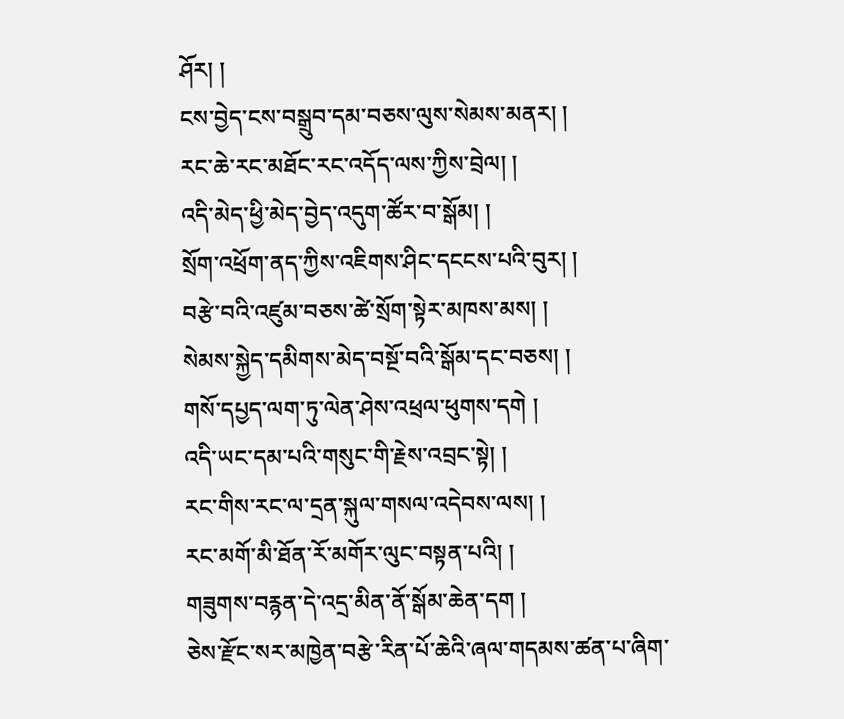ཤོར། །
ངས་བྱེད་ངས་བསྒྲུབ་དམ་བཅས་ལུས་སེམས་མནར། །
རང་ཆེ་རང་མཐོང་རང་འདོད་ལས་ཀྱིས་བྲེལ། །
འདི་མེད་ཕྱི་མེད་བྱེད་འདུག་ཚོར་བ་སྒོམ། །
སྲོག་འཕྲོག་ནད་ཀྱིས་འཇིགས་ཤིང་དངངས་པའི་བུར། །
བརྩེ་བའི་འཛུམ་བཅས་ཚེ་སྲོག་སྟེར་མཁས་མས། །
སེམས་སྐྱེད་དམིགས་མེད་བསྔོ་བའི་སྒོམ་དང་བཅས། །
གསོ་དཔྱད་ལག་ཏུ་ལེན་ཤེས་འཕྲལ་ཕུགས་དགེ །
འདི་ཡང་དམ་པའི་གསུང་གི་རྗེས་འབྲང་སྟེ། །
རང་གིས་རང་ལ་དྲན་སྐུལ་གསལ་འདེབས་ལས། །
རང་མགོ་མི་ཐོན་རོ་མགོར་ལུང་བསྟན་པའི། །
གཟུགས་བརྙན་དེ་འདྲ་མིན་ནོ་སྒོམ་ཆེན་དག །
ཅེས་རྫོང་སར་མཁྱེན་བརྩེ་རིན་པོ་ཆེའི་ཞལ་གདམས་ཚན་པ་ཞིག་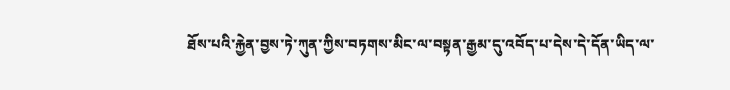ཐོས་པའི་རྐྱེན་བྱས་ཏེ་ཀུན་ཀྱིས་བཏགས་མིང་ལ་བསྟན་རྒྱམ་དུ་འབོད་པ་དེས་དེ་དོན་ཡིད་ལ་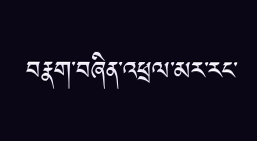བརྣག་བཞིན་འཕྲལ་མར་རང་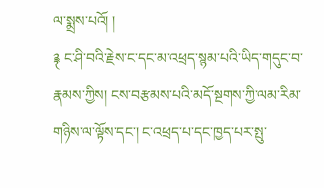ལ་སྨྲས་པའོ། །
࿑ ང་ཤི་བའི་རྗེས་ང་དང་མ་འཕྲད་སྙམ་པའི་ཡིད་གདུང་བ་རྣམས་ཀྱིས། ངས་བརྩམས་པའི་མདོ་སྔགས་ཀྱི་ལམ་རིམ་གཉིས་ལ་ལྟོས་དང་། ང་འཕྲད་པ་དང་ཁྱད་པར་སྤུ་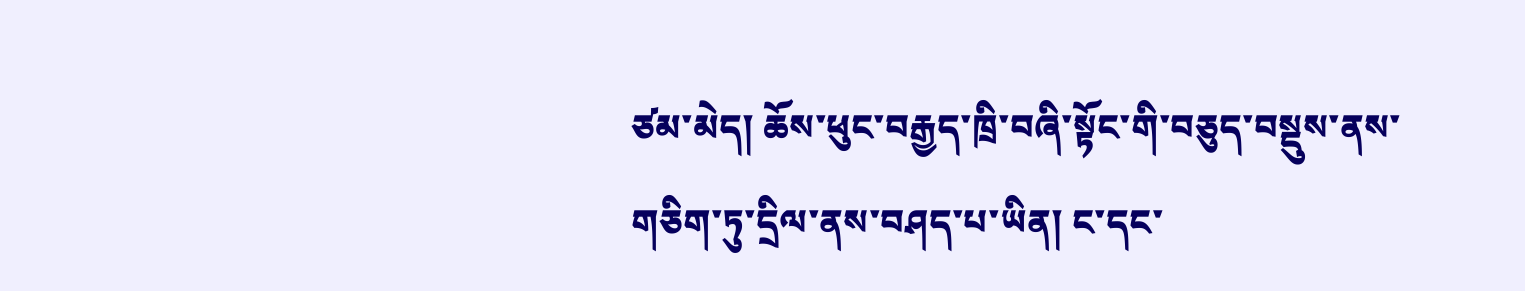ཙམ་མེད། ཆོས་ཕུང་བརྒྱད་ཁྲི་བཞི་སྟོང་གི་བཅུད་བསྡུས་ནས་གཅིག་ཏུ་དྲིལ་ནས་བཤད་པ་ཡིན། ང་དང་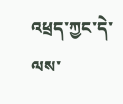འཕྲད་ཀྱང་དེ་ལས་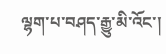ལྷག་པ་བཤད་རྒྱུ་མི་འོང་།